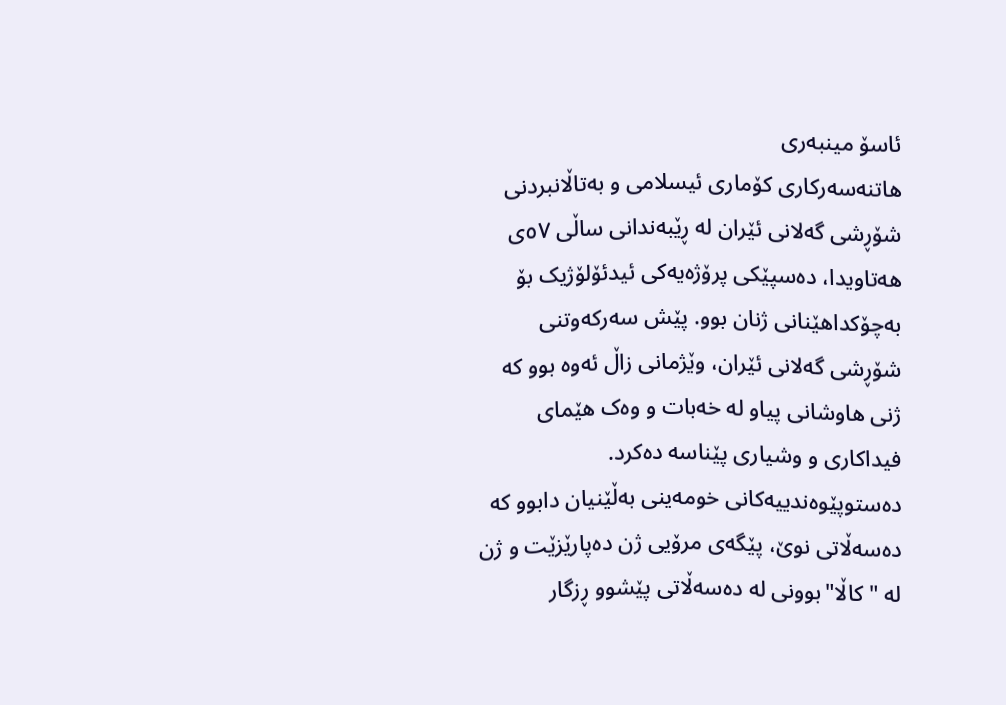ئاسۆ مینبەری
هاتنەسەرکاری کۆماری ئیسلامی و بەتاڵانبردنی شۆڕشی گەلانی ئێران لە ڕێبەندانی ساڵی ٥٧ی هەتاویدا، دەسپێکی پرۆژەیەکی ئیدئۆلۆژیک بۆ بەچۆکداهێنانی ژنان بوو. پێش سەرکەوتنی شۆڕشی گەلانی ئێران، وێژمانی زاڵ ئەوە بوو کە ژنی هاوشانی پیاو لە خەبات و وەک هێمای فیداکاری و وشیاری پێناسە دەکرد. دەستوپێوەندییەکانی خومەینی بەڵێنیان دابوو کە دەسەڵاتی نوێ، پێگەی مرۆیی ژن دەپارێزێت و ژن لە "کاڵا"بوونی لە دەسەڵاتی پێشوو ڕزگار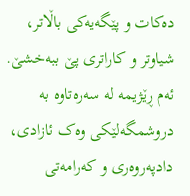دەکات و پێگەیەکی باڵاتر، شیاوتر و کاراتری پێ ببەخشێ. ئەم ڕێژیمە لە سەرەتاوە بە دروشمگەلێکی وەک ئازادی، دادپەروەری و کەرامەتی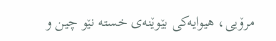مرۆیی، هیوایەکی بێوێنەی خستە نێو چین و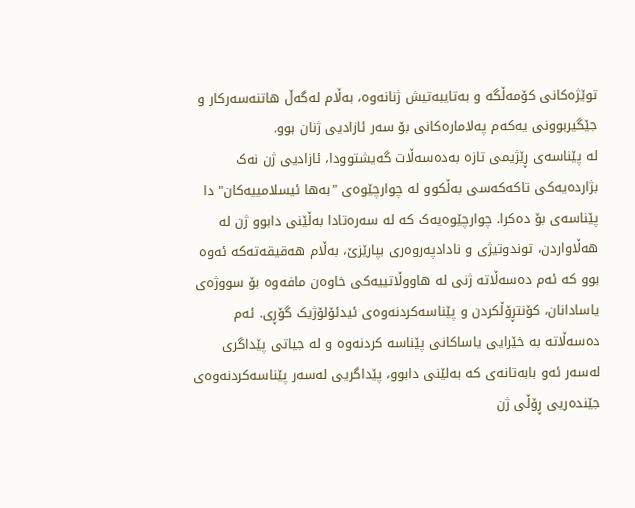توێژەکانی کۆمەڵگە و بەتایبەتیش ژنانەوە، بەڵام لەگەڵ هاتنەسەرکار و جێگیربوونی یەکەم پەلامارەکانی بۆ سەر ئازادیی ژنان بوو.
لە پێناسەی ڕێژیمی تازە بەدەسەڵات گەیشتوودا، ئازادیی ژن نەک بژاردەیەکی تاکەکەسی بەڵکوو لە چوارچێوەی "بەها ئیسلامییەکان" دا پێناسەی بۆ دەکرا. چوارچێوەیەک کە لە سەرەتادا بەڵێنی دابوو ژن لە هەڵاواردن، توندوتیژی و نادادپەروەری بپارێزێ، بەڵام هەقیقەتەکە ئەوە بوو کە ئەم دەسەڵاتە ژنی لە هاووڵاتییەکی خاوەن مافەوە بۆ سووژەی یاسادانان، کۆنتڕۆڵکردن و پێناسەکردنەوەی ئیدئۆلۆژیک گۆڕی. ئەم دەسەڵاتە بە خێرایی یاساکانی پێناسە کردنەوە و لە جیاتی پێداگری لەسەر ئەو بابەتانەی کە بەلێنی دابوو، پێداگریی لەسەر پێناسەکردنەوەی جێندەریی ڕۆڵی ژن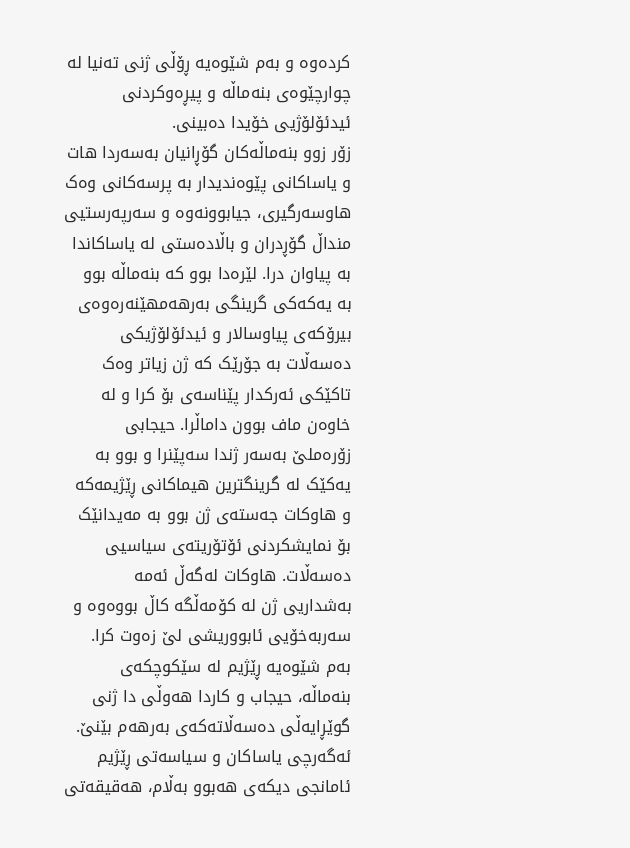کردەوە و بەم شێوەیە ڕۆڵی ژنی تەنیا لە چوارچێوەی بنەماڵە و پیڕەوکردنی ئیدئۆلۆژیی خۆیدا دەبینی.
زۆر زوو بنەماڵەکان گۆڕانیان بەسەردا هات و یاساکانی پێوەندیدار بە پرسەکانی وەک هاوسەرگیری، جیابوونەوە و سەرپەرستیی منداڵ گۆڕدران و باڵادەستی لە یاساکاندا بە پیاوان درا. لێرەدا بوو کە بنەماڵە بوو بە یەکەکی گرینگی بەرهەمهێنەرەوەی بیرۆکەی پیاوسالار و ئیدئۆلۆژیکی دەسەڵات بە جۆرێک کە ژن زیاتر وەک تاکێکی ئەرکدار پێناسەی بۆ کرا و لە خاوەن ماف بوون داماڵرا. حیجابی زۆرەملێ بەسەر ژندا سەپێنرا و بوو بە یەکێک لە گرینگترین هیماکانی ڕێژیمەکە و هاوکات جەستەی ژن بوو بە مەیدانێک بۆ نمایشکردنی ئۆتۆریتەی سیاسیی دەسەڵات. هاوکات لەگەڵ ئەمە بەشداریی ژن لە کۆمەڵگە کاڵ بووەوە و سەربەخۆیی ئابووریشی لێ زەوت کرا. بەم شێوەیە ڕێژیم لە سێکوچکەی بنەماڵە، حیجاب و کاردا هەوڵی دا ژنی گوێڕایەڵی دەسەڵاتەکەی بەرهەم بێنێ.
ئەگەرچی یاساکان و سیاسەتی ڕێژیم ئامانجی دیکەی هەبوو بەڵام، هەقیقەتی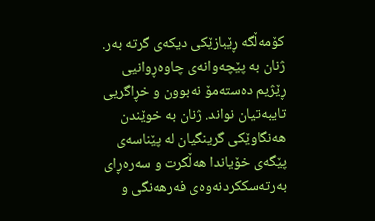کۆمەڵگە ڕێبازێکی دیکەی گرتە بەر. ژنان بە پێچەوانەی چاوەڕوانیی ڕێژیم دەستەمۆ نەبوون و خڕاگریی تایبەتیان نواند. ژنان بە خوێندن هەنگاوێکی گرینگیان لە پێناسەی پێگەی خۆیاندا هەڵگرت و سەرەڕای بەرتەسککردنەوەی فەرهەنگی و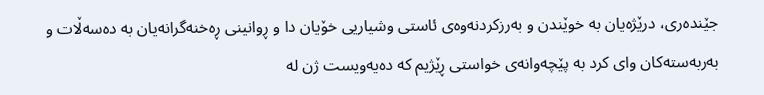جێندەری، درێژەیان بە خوێندن و بەرزکردنەوەی ئاستی وشیاریی خۆیان دا و ڕوانینی ڕەخنەگرانەیان بە دەسەڵات و بەربەستەکان وای کرد بە پێچەوانەی خواستی ڕێژیم کە دەیەویست ژن لە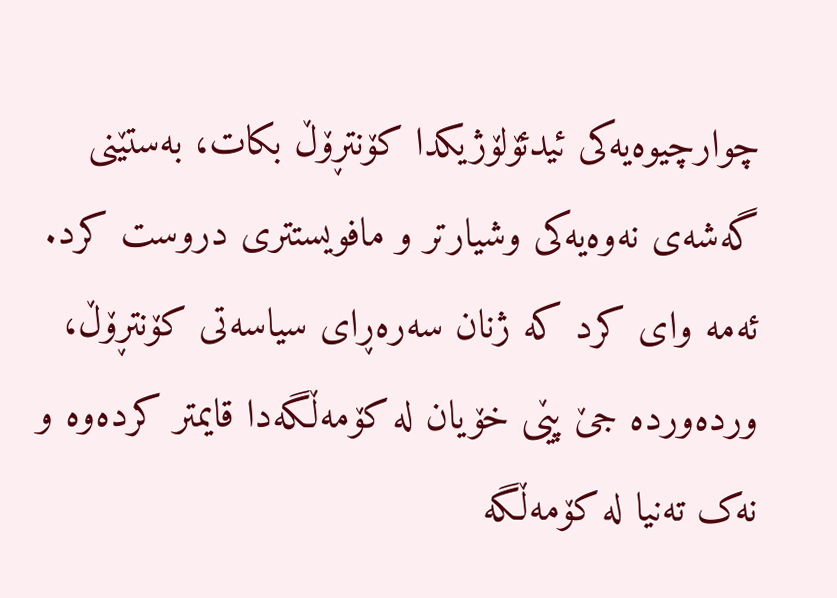چوارچیوەیەکی ئیدئۆلۆژیکدا کۆنتڕۆڵ بکات، بەستێنی گەشەی نەوەیەکی وشیارتر و مافویستتری دروست کرد. ئەمە وای کرد کە ژنان سەرەڕای سیاسەتی کۆنتڕۆڵ، وردەوردە جێ پێی خۆیان لە کۆمەڵگەدا قایمتر کردەوە و نەک تەنیا لە کۆمەڵگە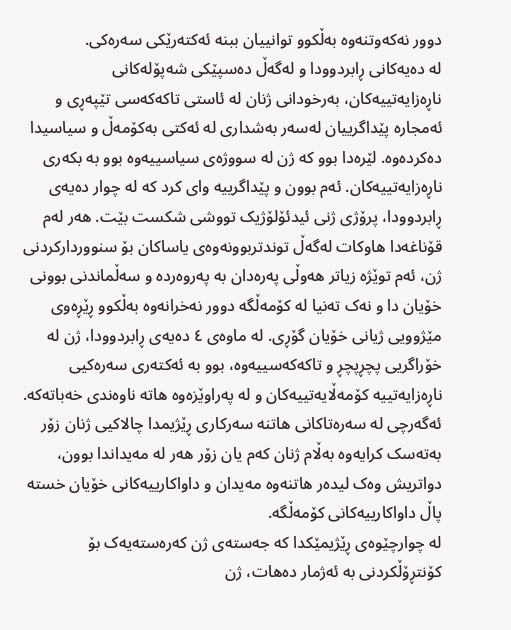دوور نەکەوتنەوە بەڵکوو توانییان ببنە ئەکتەرێکی سەرەکی.
لە دەیەکانی ڕابردوودا و لەگەڵ دەسپێکی شەپۆلەکانی ناڕەزایەتییەکان، بەرخودانی ژنان لە ئاستی تاکەکەسی تێپەڕی و ئەمجارە پێداگرییان لەسەر بەشداری لە ئەکتی بەکۆمەڵ و سیاسیدا دەکردەوە. لێرەدا بوو کە ژن لە سووژەی سیاسییەوە بوو بە بکەری ناڕەزایەتییەکان. ئەم بوون و پێداگرییە وای کرد کە لە چوار دەیەی ڕابردوودا، پرۆژی ژنی ئیدئۆلۆژیک تووشی شکست بێت. هەر لەم قۆناغەدا هاوکات لەگەڵ توندتربوونەوەی یاساکان بۆ سنووردارکردنی ژن، ئەم توێژە زیاتر هەوڵی پەرەدان بە پەروەردە و سەڵماندنی بوونی خۆیان دا و نەک تەنیا لە کۆمەڵگە دوور نەخرانەوە بەڵکوو ڕێڕەوی مێژوویی ژیانی خۆیان گۆڕی. لە ماوەی ٤ دەیەی ڕابردوودا، ژن لە خۆراگریی پچڕپچڕ و تاکەکەسییەوە، بوو بە ئەکتەری سەرەکیی ناڕەزایەتییە کۆمەڵایەتییەکان و لە پەراوێزەوە هاتە ناوەندی خەباتەکە.
ئەگەرچی لە سەرەتاکانی هاتنە سەرکاری ڕێژیمدا چالاکیی ژنان زۆر بەتەسک کرایەوە بەڵام ژنان کەم یان زۆر هەر لە مەیداندا بوون، دواتریش وەک لیدەر هاتنەوە مەیدان و داواکارییەکانی خۆیان خستە پاڵ داواکارییەکانی کۆمەڵگە.
لە چوارچێوەی ڕێژیمێکدا کە جەستەی ژن کەرەستەیەک بۆ کۆنتڕۆڵکردنی بە ئەژمار دەهات، ژن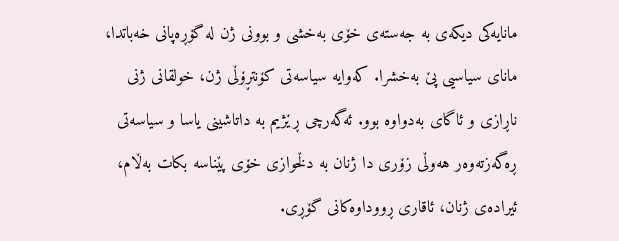مانایەکی دیکەی بە جەستەی خۆی بەخشی و بوونی ژن لە گۆڕەپانی خەباتدا، مانای سیاسیی پێ بەخشرا. کەوایە سیاسەتی کۆنتڕۆڵی ژن، خولقانی ژنی ناڕازی و ئاگای بەدواوە بوو. ئەگەرچی ڕێژیم بە داتاشینی یاسا و سیاسەتی ڕەگەزتەوەر هەوڵی زۆری دا ژنان بە دڵخوازی خۆی پێناسە بکات بەڵام، ئیرادەی ژنان، ئاقاری ڕووداوەکانی گۆڕی.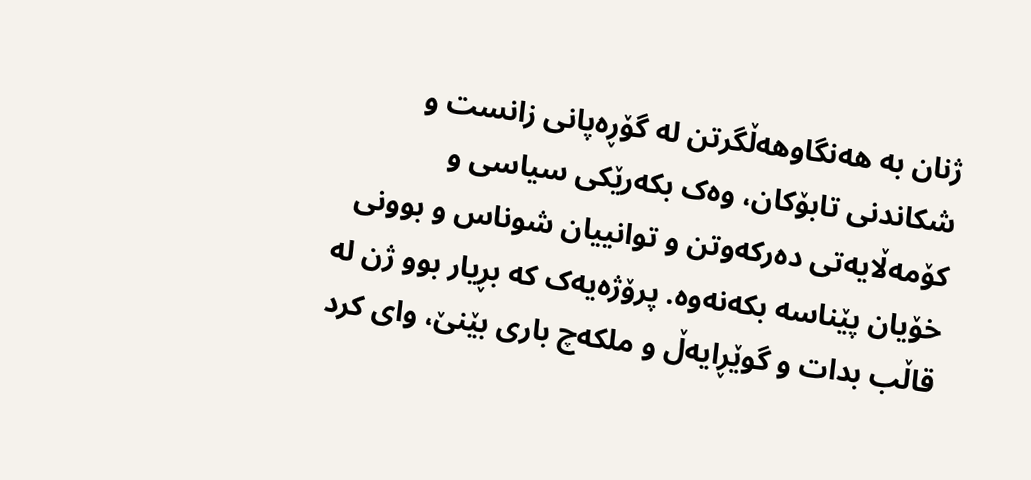ژنان بە هەنگاوهەڵگرتن لە گۆڕەپانی زانست و شکاندنی تابۆکان، وەک بکەرێکی سیاسی و کۆمەڵایەتی دەرکەوتن و توانییان شوناس و بوونی خۆیان پێناسە بکەنەوە. پرۆژەیەک کە بڕیار بوو ژن لە قاڵب بدات و گوێڕایەڵ و ملکەچ باری بێنێ، وای کرد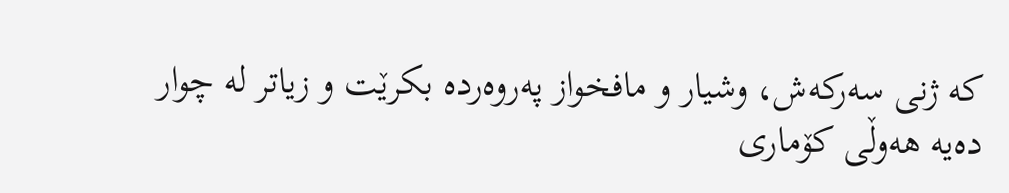کە ژنی سەرکەش، وشیار و مافخواز پەروەردە بکرێت و زیاتر لە چوار دەیە هەوڵی کۆماری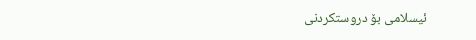ئیسلامی بۆ دروستکردنی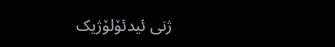ژنی ئیدئۆلۆژیک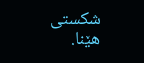شکستی هێنا.